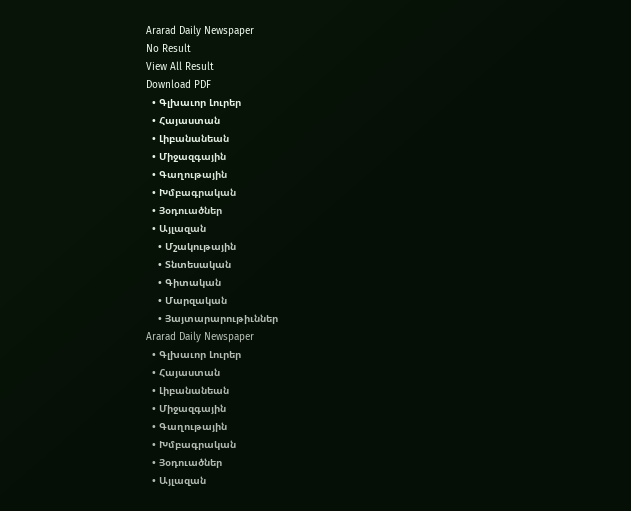Ararad Daily Newspaper
No Result
View All Result
Download PDF
  • Գլխաւոր Լուրեր
  • Հայաստան
  • Լիբանանեան
  • Միջազգային
  • Գաղութային
  • Խմբագրական
  • Յօդուածներ
  • Այլազան
    • Մշակութային
    • Տնտեսական
    • Գիտական
    • Մարզական
    • Յայտարարութիւններ
Ararad Daily Newspaper
  • Գլխաւոր Լուրեր
  • Հայաստան
  • Լիբանանեան
  • Միջազգային
  • Գաղութային
  • Խմբագրական
  • Յօդուածներ
  • Այլազան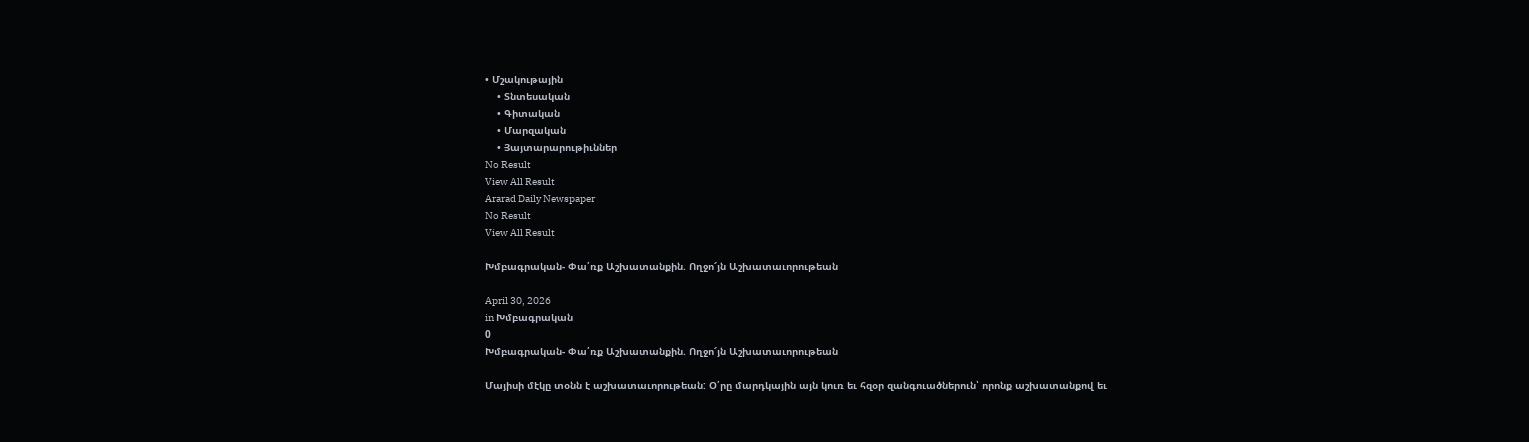• Մշակութային
    • Տնտեսական
    • Գիտական
    • Մարզական
    • Յայտարարութիւններ
No Result
View All Result
Ararad Daily Newspaper
No Result
View All Result

Խմբագրական- Փա՛ռք Աշխատանքին. Ողջո՜յն Աշխատաւորութեան

April 30, 2026
in Խմբագրական
0
Խմբագրական- Փա՛ռք Աշխատանքին. Ողջո՜յն Աշխատաւորութեան

Մայիսի մէկը տօնն է աշխատաւորութեան: Օ՛րը մարդկային այն կուռ եւ հզօր զանգուածներուն՝ որոնք աշխատանքով եւ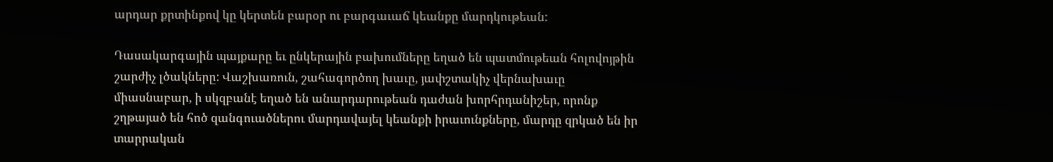արդար քրտինքով կը կերտեն բարօր ու բարգաւաճ կեանքը մարդկութեան:

Դասակարգային պայքարը եւ ընկերային բախումները եղած են պատմութեան հոլովոյթին շարժիչ լծակները: Վաշխառուն, շահագործող խաւը, յափշտակիչ վերնախաւը միասնաբար, ի սկզբանէ եղած են անարդարութեան դաժան խորհրդանիշեր, որոնք շղթայած են հոծ զանգուածներու մարդավայել կեանքի իրաւունքները, մարդը զրկած են իր տարրական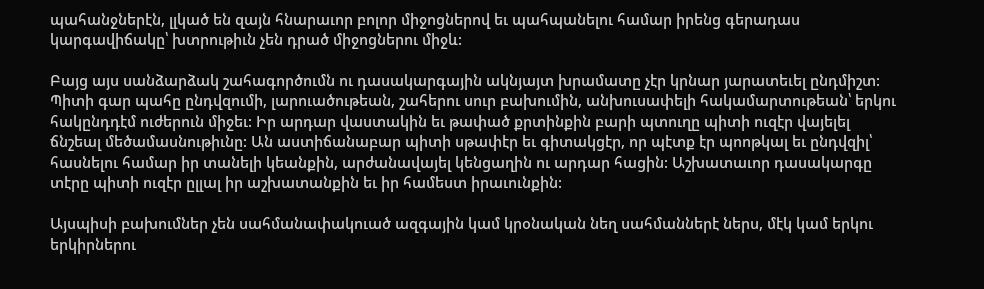պահանջներէն, լլկած են զայն հնարաւոր բոլոր միջոցներով եւ պահպանելու համար իրենց գերադաս կարգավիճակը՝ խտրութիւն չեն դրած միջոցներու միջև:

Բայց այս սանձարձակ շահագործումն ու դասակարգային ակնյայտ խրամատը չէր կրնար յարատեւել ընդմիշտ: Պիտի գար պահը ընդվզումի, լարուածութեան, շահերու սուր բախումին, անխուսափելի հակամարտութեան՝ երկու հակընդդէմ ուժերուն միջեւ: Իր արդար վաստակին եւ թափած քրտինքին բարի պտուղը պիտի ուզէր վայելել ճնշեալ մեծամասնութիւնը: Ան աստիճանաբար պիտի սթափէր եւ գիտակցէր, որ պէտք էր պոոթկալ եւ ընդվզիլ՝ հասնելու համար իր տանելի կեանքին, արժանավայել կենցաղին ու արդար հացին: Աշխատաւոր դասակարգը տէրը պիտի ուզէր ըլլալ իր աշխատանքին եւ իր համեստ իրաւունքին:

Այսպիսի բախումներ չեն սահմանափակուած ազգային կամ կրօնական նեղ սահմաններէ ներս, մէկ կամ երկու երկիրներու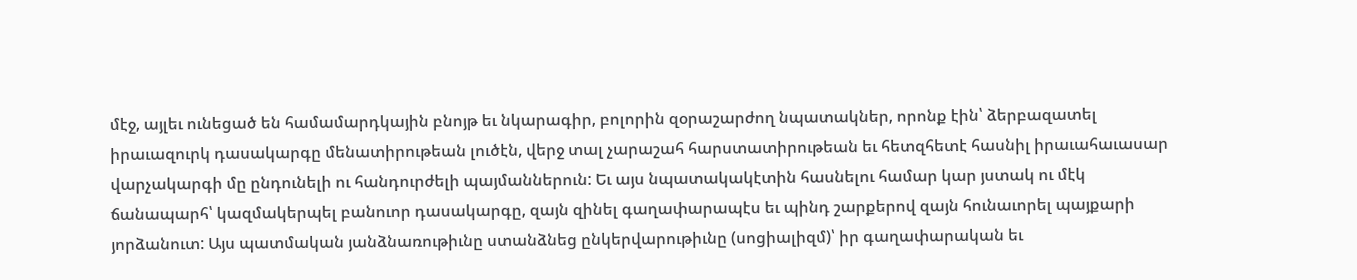մէջ, այլեւ ունեցած են համամարդկային բնոյթ եւ նկարագիր, բոլորին զօրաշարժող նպատակներ, որոնք էին՝ ձերբազատել իրաւազուրկ դասակարգը մենատիրութեան լուծէն, վերջ տալ չարաշահ հարստատիրութեան եւ հետզհետէ հասնիլ իրաւահաւասար վարչակարգի մը ընդունելի ու հանդուրժելի պայմաններուն: Եւ այս նպատակակէտին հասնելու համար կար յստակ ու մէկ ճանապարհ՝ կազմակերպել բանուոր դասակարգը, զայն զինել գաղափարապէս եւ պինդ շարքերով զայն հունաւորել պայքարի յորձանուտ: Այս պատմական յանձնառութիւնը ստանձնեց ընկերվարութիւնը (սոցիալիզմ)՝ իր գաղափարական եւ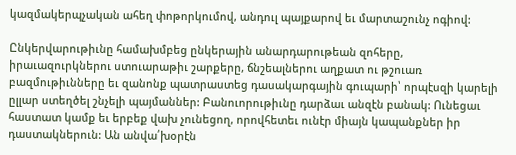կազմակերպչական ահեղ փոթորկումով, անդուլ պայքարով եւ մարտաշունչ ոգիով:

Ընկերվարութիւնը համախմբեց ընկերային անարդարութեան զոհերը, իրաւազուրկներու ստուարաթիւ շարքերը, ճնշեալներու աղքատ ու թշուառ բազմութիւնները եւ զանոնք պատրաստեց դասակարգային գուպարի՝ որպէսզի կարելի ըլլար ստեղծել շնչելի պայմաններ: Բանուորութիւնը դարձաւ անզէն բանակ: Ունեցաւ հաստատ կամք եւ երբեք վախ չունեցող, որովհետեւ ունէր միայն կապանքներ իր դաստակներուն: Ան անվա՛խօրէն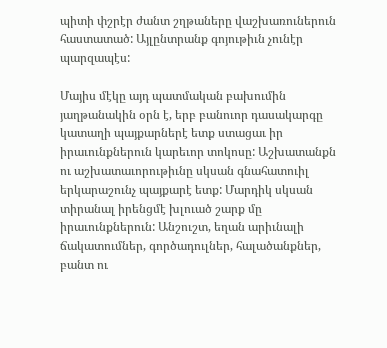պիտի փշրէր ժանտ շղթաները վաշխառուներուն հաստատած: Այլընտրանք գոյութիւն չունէր պարզապէս:

Մայիս մէկը այդ պատմական բախումին յաղթանակին օրն է, երբ բանուոր դասակարգը կատաղի պայքարներէ ետք ստացաւ իր իրաւունքներուն կարեւոր տոկոսը: Աշխատանքն ու աշխատաւորութիւնը սկսան գնահատուիլ երկարաշունչ պայքարէ ետք: Մարդիկ սկսան տիրանալ իրենցմէ խլուած շարք մը իրաւունքներուն: Անշուշտ, եղան արիւնալի ճակատումներ, գործադուլներ, հալածանքներ, բանտ ու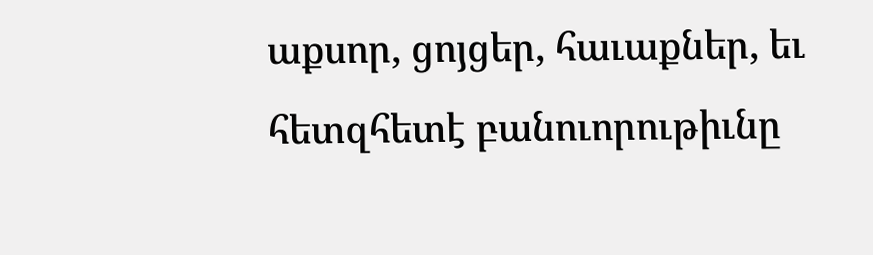աքսոր, ցոյցեր, հաւաքներ, եւ հետզհետէ բանուորութիւնը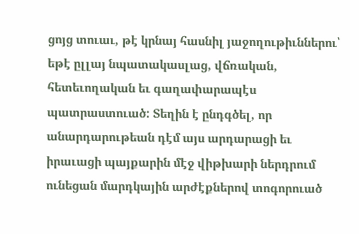ցոյց տուաւ, թէ կրնայ հասնիլ յաջողութիւններու՝ եթէ ըլլայ նպատակասլաց, վճռական, հետեւողական եւ գաղափարապէս պատրաստուած: Տեղին է ընդգծել, որ անարդարութեան դէմ այս արդարացի եւ իրաւացի պայքարին մէջ վիթխարի ներդրում ունեցան մարդկային արժէքներով տոգորուած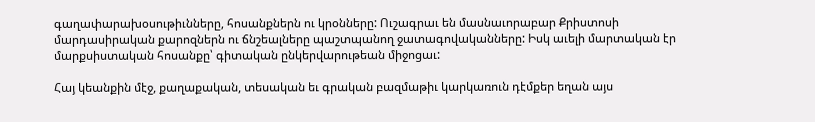գաղափարախօսութիւնները, հոսանքներն ու կրօնները: Ուշագրաւ են մասնաւորաբար Քրիստոսի մարդասիրական քարոզներն ու ճնշեալները պաշտպանող ջատագովականները: Իսկ աւելի մարտական էր մարքսիստական հոսանքը՝ գիտական ընկերվարութեան միջոցաւ:

Հայ կեանքին մէջ, քաղաքական, տեսական եւ գրական բազմաթիւ կարկառուն դէմքեր եղան այս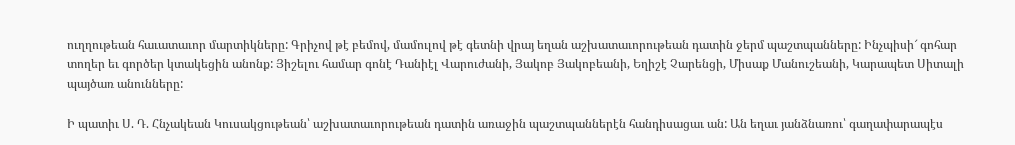ուղղութեան հաւատաւոր մարտիկները: Գրիչով թէ բեմով, մամուլով թէ գետնի վրայ եղան աշխատաւորութեան դատին ջերմ պաշտպանները: Ինչպիսի՜ գոհար տողեր եւ գործեր կտակեցին անոնք: Յիշելու համար գոնէ Դանիէլ Վարուժանի, Յակոբ Յակոբեանի, Եղիշէ Չարենցի, Միսաք Մանուշեանի, Կարապետ Սիտալի պայծառ անունները:

Ի պատիւ Ս. Դ. Հնչակեան Կուսակցութեան՝ աշխատաւորութեան դատին առաջին պաշտպաններէն հանդիսացաւ ան: Ան եղաւ յանձնառու՝ գաղափարապէս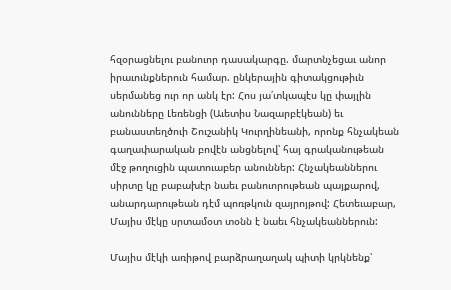հզօրացնելու բանուոր դասակարգը. մարտնչեցաւ անոր իրաւունքներուն համար. ընկերային գիտակցութիւն սերմանեց ուր որ անկ էր: Հոս յա՛տկապէս կը փայլին անունները Լեռենցի (Աւետիս Նազարբէկեան) եւ բանաստեղծուի Շուշանիկ Կուրղինեանի, որոնք հնչակեան գաղափարական բովէն անցնելով՝ հայ գրականութեան մէջ թողուցին պատուաբեր անուններ: Հնչակեաններու սիրտը կը բաբախէր նաեւ բանուորութեան պայքարով, անարդարութեան դէմ պոռթկուն զայրոյթով: Հետեւաբար, Մայիս մէկը սրտամօտ տօնն է նաեւ հնչակեաններուն:

Մայիս մէկի առիթով բարձրաղաղակ պիտի կրկնենք՝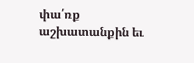փա՛ռք աշխատանքին եւ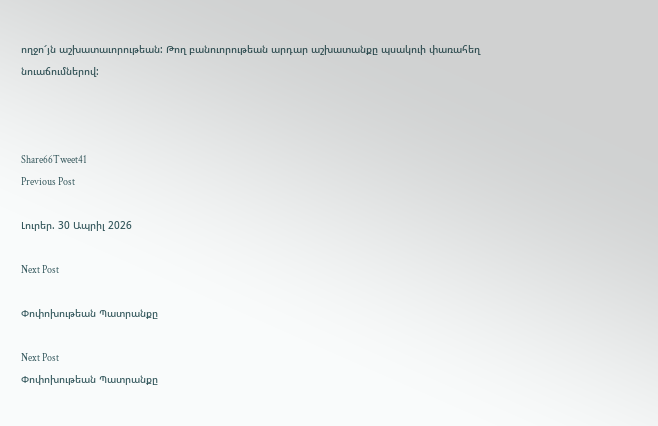ողջո՜յն աշխատաւորութեան: Թող բանուորութեան արդար աշխատանքը պսակուի փառահեղ նուաճումներով:



Share66Tweet41
Previous Post

Լուրեր. 30 Ապրիլ 2026

Next Post

Փոփոխութեան Պատրանքը

Next Post
Փոփոխութեան Պատրանքը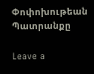Փոփոխութեան Պատրանքը

Leave a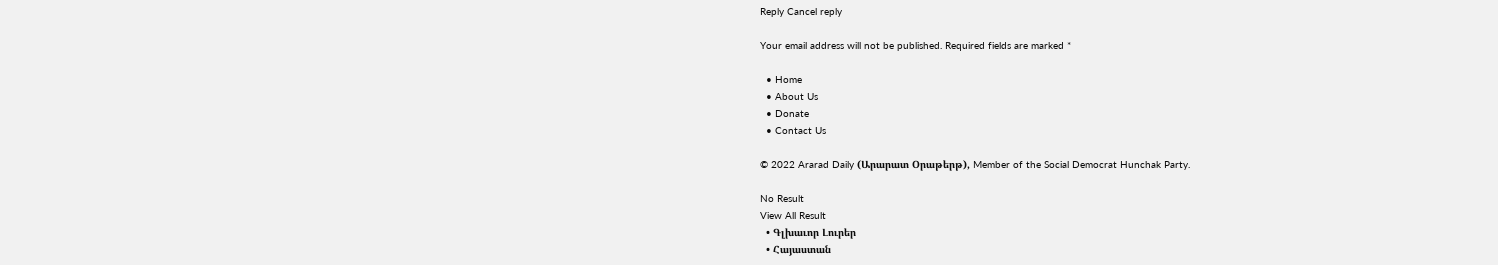Reply Cancel reply

Your email address will not be published. Required fields are marked *

  • Home
  • About Us
  • Donate
  • Contact Us

© 2022 Ararad Daily (Արարատ Օրաթերթ), Member of the Social Democrat Hunchak Party.

No Result
View All Result
  • Գլխաւոր Լուրեր
  • Հայաստան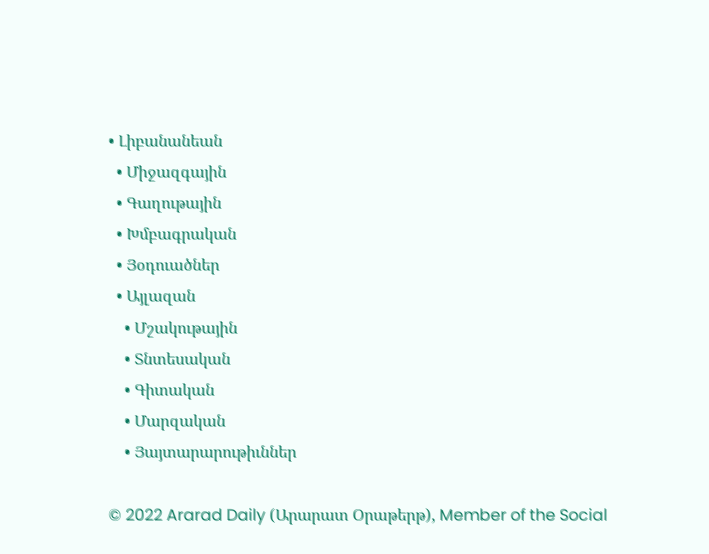• Լիբանանեան
  • Միջազգային
  • Գաղութային
  • Խմբագրական
  • Յօդուածներ
  • Այլազան
    • Մշակութային
    • Տնտեսական
    • Գիտական
    • Մարզական
    • Յայտարարութիւններ

© 2022 Ararad Daily (Արարատ Օրաթերթ), Member of the Social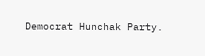Democrat Hunchak Party.